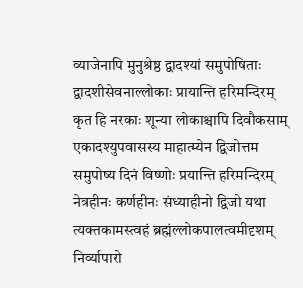व्याजेनापि मुनुश्रेष्ठ द्वादश्यां समुपोषिताः
द्वादशीसेवनाल्लोकाः प्रायान्ति हरिमन्दिरम्
कृत हि नरकाः शून्या लोकाश्चापि दिवौकसाम्
एकादश्युपवासस्य माहात्म्येन द्विजोत्तम
समुपोष्य दिनं विष्णोः प्रयान्ति हरिमन्दिरम्
नेत्रहीनः कर्णहीनः संध्याहीनो द्विजो यथा
त्यक्तकामस्त्वहं ब्रह्मंल्लोकपालत्वमीदृशम्
निर्व्यापारो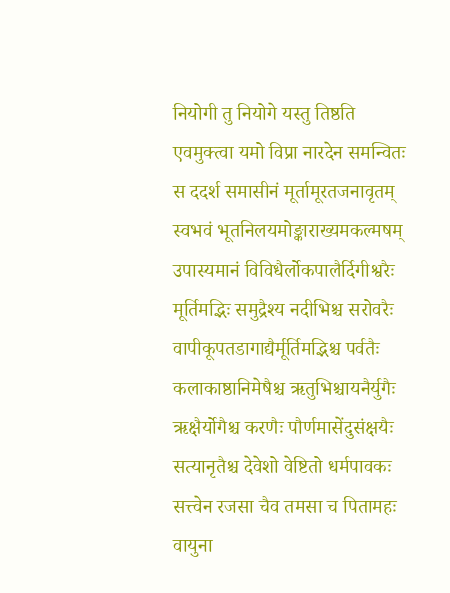नियोगी तु नियोगे यस्तु तिष्ठति
एवमुक्त्वा यमो विप्रा नारदेन समन्वितः
स ददर्श समासीनं मूर्तामूरतजनावृतम्
स्वभवं भूतनिलयमोङ्काराख्यमकल्मषम्
उपास्यमानं विविधैर्लोकपालैर्दिगीश्वरैः
मूर्तिमद्भिः समुद्रैश्य नदीभिश्च सरोवरैः
वापीकूपतडागाद्यैर्मूर्तिमद्भिश्च पर्वतैः
कलाकाष्ठानिमेषैश्च ऋतुभिश्चायनैर्युगैः
ऋक्षैर्योगैश्च करणैः पौर्णमासेंदुसंक्षयैः
सत्यानृतैश्च देवेशो वेष्टितो धर्मपावकः
सत्त्वेन रजसा चैव तमसा च पितामहः
वायुना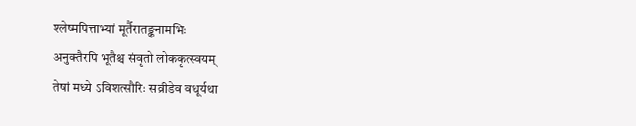श्लेष्मपित्ताभ्यां मूर्तैरातङ्कनामभिः
अनुक्तैरपि भूतैश्च संवृतो लोककृत्स्वयम्
तेषां मध्ये ऽविशत्सौरिः सव्रीडेव वधूर्यथा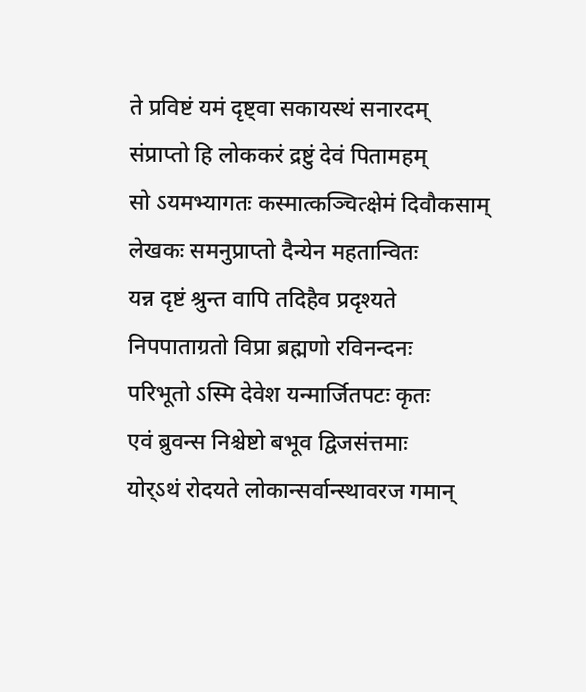ते प्रविष्टं यमं दृष्ट्वा सकायस्थं सनारदम्
संप्राप्तो हि लोककरं द्रष्टुं देवं पितामहम्
सो ऽयमभ्यागतः कस्मात्कञ्चित्क्षेमं दिवौकसाम्
लेखकः समनुप्राप्तो दैन्येन महतान्वितः
यन्न दृष्टं श्रुन्त वापि तदिहैव प्रदृश्यते
निपपाताग्रतो विप्रा ब्रह्मणो रविनन्दनः
परिभूतो ऽस्मि देवेश यन्मार्जितपटः कृतः
एवं ब्रुवन्स निश्चेष्टो बभूव द्विजसंत्तमाः
योर्ऽथं रोदयते लोकान्सर्वान्स्थावरज गमान्